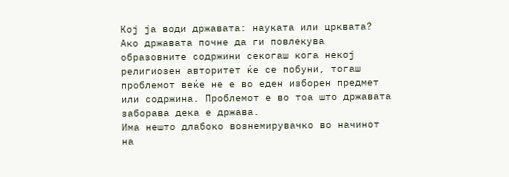Кој ја води државата: науката или црквата?
Ако државата почне да ги повлекува образовните содржини секогаш кога некој религиозен авторитет ќе се побуни, тогаш проблемот веќе не е во еден изборен предмет или содржина. Проблемот е во тоа што државата заборава дека е држава.
Има нешто длабоко вознемирувачко во начинот на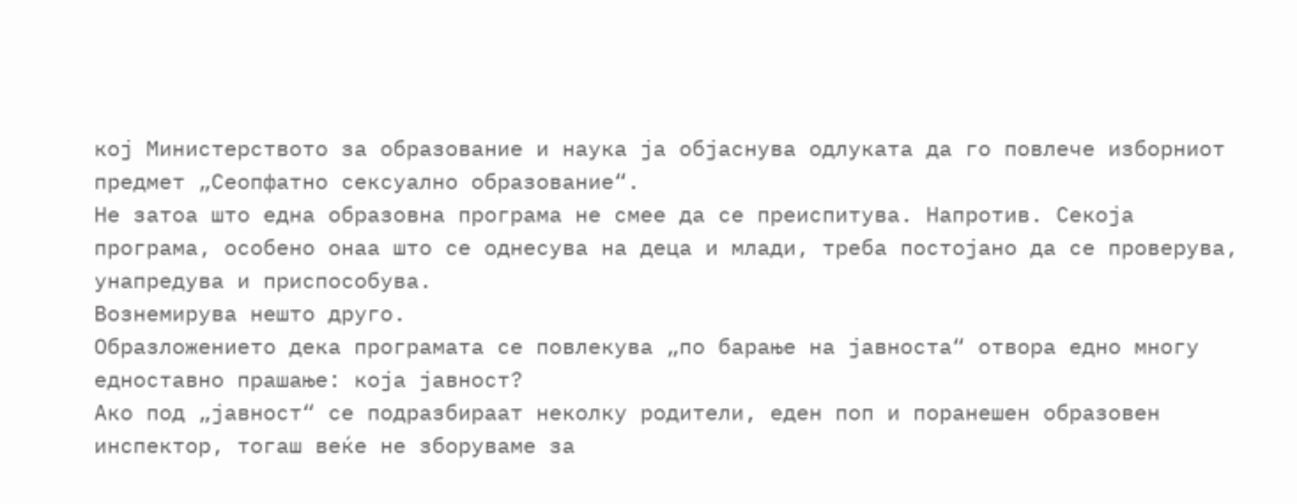кој Министерството за образование и наука ја објаснува одлуката да го повлече изборниот предмет „Сеопфатно сексуално образование“.
Не затоа што една образовна програма не смее да се преиспитува. Напротив. Секоја програма, особено онаа што се однесува на деца и млади, треба постојано да се проверува, унапредува и приспособува.
Вознемирува нешто друго.
Образложението дека програмата се повлекува „по барање на јавноста“ отвора едно многу едноставно прашање: која јавност?
Ако под „јавност“ се подразбираат неколку родители, еден поп и поранешен образовен инспектор, тогаш веќе не зборуваме за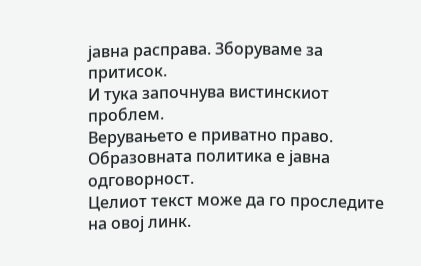јавна расправа. Зборуваме за притисок.
И тука започнува вистинскиот проблем.
Верувањето е приватно право. Образовната политика е јавна одговорност.
Целиот текст може да го проследите на овој линк.